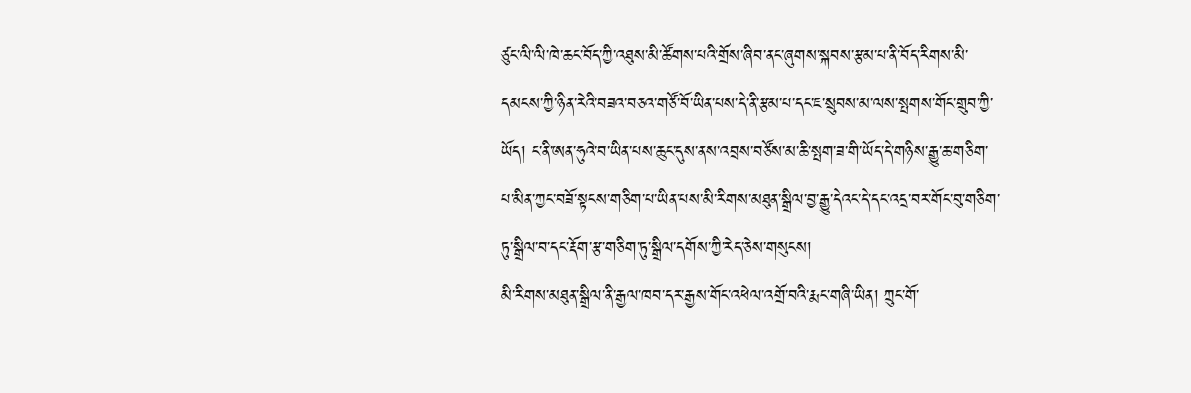ཙུང་ལི་ལི་ཁེ་ཆང་བོད་ཀྱི་འཐུས་མི་ཚོགས་པའི་གྲོས་ཞིབ་ནང་ཞུགས་སྐབས་རྩམ་པ་ནི་བོད་རིགས་མི་དམངས་ཀྱི་ཉིན་རེའི་བཟའ་བཅའ་གཙོ་བོ་ཡིན་པས་དེ་ནི་རྩམ་པ་དང་ཇ་སྲུབས་མ་ལས་སྤགས་གོང་གྲུབ་ཀྱི་ཡོད། ང་ནི་ཨན་ཧུའེ་བ་ཡིན་པས་ཆུང་དུས་ནས་འབྲས་བཙོས་མ་ཆི་སྤག་ཟ་གི་ཡོད་དེ་གཉིས་རྒྱུ་ཆ་གཅིག་པ་མིན་ཀྱང་བཟོ་སྟངས་གཅིག་པ་ཡིན་པས་མི་རིགས་མཐུན་སྒྲིལ་བྱ་རྒྱུ་དེའང་དེ་དང་འདྲ་བར་གོང་བུ་གཅིག་ཏུ་སྒྲིལ་བ་དང་རྡོག་རྩ་གཅིག་ཏུ་སྒྲིལ་དགོས་ཀྱི་རེད་ཅེས་གསུངས།
མི་རིགས་མཐུན་སྒྲིལ་ནི་རྒྱལ་ཁབ་དར་རྒྱས་གོང་འཕེལ་འགྲོ་བའི་རྨང་གཞི་ཡིན། ཀྲུང་གོ་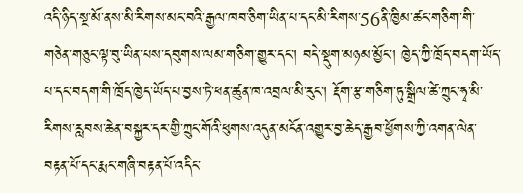འདི་ཉིད་སྔ་མོ་ནས་མི་རིགས་མང་བའི་རྒྱལ་ཁབ་ཅིག་ཡིན་པ་དང་མི་རིགས་56ནི་ཁྱིམ་ཚང་གཅིག་གི་གཅེན་གཅུང་ལྟ་བུ་ཡིན་པས་དབུགས་ལམ་གཅིག་གྱུར་དང་། བདེ་སྡུག་མཉམ་མྱོང་། ཁྱེད་ཀྱི་ཁྲོད་བདག་ཡོད་པ་དང་བདག་གི་ཁྲོད་ཁྱེད་ཡོད་པ་བྱས་ཏེ་ཕན་ཚུན་ཁ་འབྲལ་མི་རུང་། རྡོག་རྩ་གཅིག་ཏུ་སྒྲིལ་ཚེ་ཀྲུང་ཧྭ་མི་རིགས་རླབས་ཆེན་བསྐྱར་དར་གྱི་ཀྲུང་གོའི་ཕུགས་འདུན་མངོན་འགྱུར་བྱ་ཆེད་རྒྱབ་ཕྱོགས་ཀྱི་འགན་ལེན་བརྟན་པོ་དང་རྨང་གཞི་བརྟན་པོ་འདིང་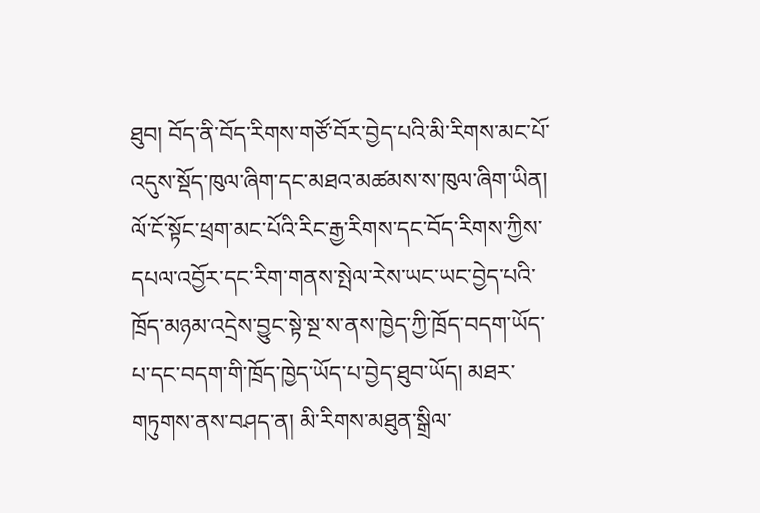ཐུབ། བོད་ནི་བོད་རིགས་གཙོ་བོར་བྱེད་པའི་མི་རིགས་མང་པོ་འདུས་སྡོད་ཁུལ་ཞིག་དང་མཐའ་མཚམས་ས་ཁུལ་ཞིག་ཡིན། ལོ་ངོ་སྟོང་ཕྲག་མང་པོའི་རིང་རྒྱ་རིགས་དང་བོད་རིགས་ཀྱིས་དཔལ་འབྱོར་དང་རིག་གནས་སྤེལ་རེས་ཡང་ཡང་བྱེད་པའི་ཁྲོད་མཉམ་འདྲེས་བྱུང་སྟེ་སྔ་ས་ནས་ཁྱེད་ཀྱི་ཁྲོད་བདག་ཡོད་པ་དང་བདག་གི་ཁྲོད་ཁྱེད་ཡོད་པ་བྱེད་ཐུབ་ཡོད། མཐར་གཏུགས་ནས་བཤད་ན། མི་རིགས་མཐུན་སྒྲིལ་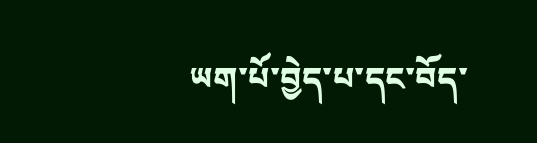ཡག་པོ་བྱེད་པ་དང་བོད་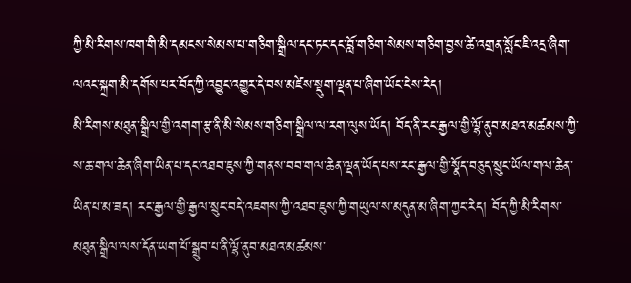ཀྱི་མི་རིགས་ཁག་གི་མི་དམངས་སེམས་པ་གཅིག་སྒྲིལ་དང་ཏང་དང་བློ་གཅིག་སེམས་གཅིག་བྱས་ཚེ་འགྲན་སློང་ཇི་འདྲ་ཞིག་ལའང་སྐྲག་མི་དགོས་པར་བོད་ཀྱི་འབྱུང་འགྱུར་དེ་བས་མཛེས་སྡུག་ལྡན་པ་ཞིག་ཡོང་ངེས་རེད།
མི་རིགས་མཐུན་སྒྲིལ་གྱི་འགག་རྩ་ནི་མི་སེམས་གཅིག་སྒྲིལ་ལ་རག་ལུས་ཡོད། བོད་ནི་རང་རྒྱལ་གྱི་ལྷོ་ནུབ་མཐའ་མཚམས་ཀྱི་ས་ཆ་གལ་ཆེན་ཞིག་ཡིན་པ་དང་འཐབ་ཇུས་ཀྱི་གནས་བབ་གལ་ཆེན་ལྡན་ཡོད་པས་རང་རྒྱལ་གྱི་སྣོད་བཅུད་སྲུང་ཡོལ་གལ་ཆེན་ཡིན་པ་མ་ཟད། རང་རྒྱལ་གྱི་རྒྱལ་སྲུང་བདེ་འཇགས་ཀྱི་འཐབ་ཇུས་ཀྱི་གཡུལ་ས་མདུན་མ་ཞིག་ཀྱང་རེད། བོད་ཀྱི་མི་རིགས་མཐུན་སྒྲིལ་ལས་དོན་ཡག་པོ་སྒྲུབ་པ་ནི་ལྷོ་ནུབ་མཐའ་མཚམས་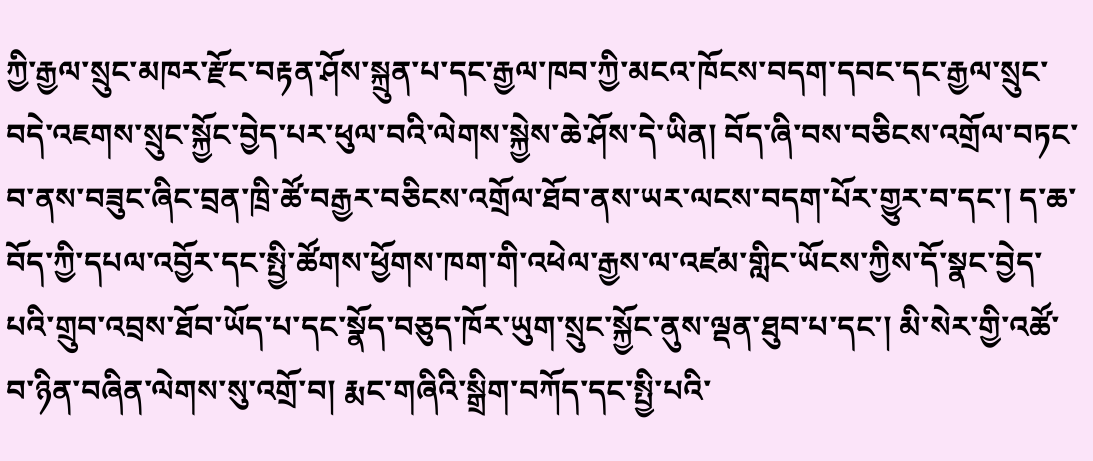ཀྱི་རྒྱལ་སྲུང་མཁར་རྫོང་བརྟན་ཤོས་སྐྲུན་པ་དང་རྒྱལ་ཁབ་ཀྱི་མངའ་ཁོངས་བདག་དབང་དང་རྒྱལ་སྲུང་བདེ་འཇགས་སྲུང་སྐྱོང་བྱེད་པར་ཕུལ་བའི་ལེགས་སྐྱེས་ཆེ་ཤོས་དེ་ཡིན། བོད་ཞི་བས་བཅིངས་འགྲོལ་བཏང་བ་ནས་བཟུང་ཞིང་བྲན་ཁྲི་ཚོ་བརྒྱར་བཅིངས་འགྲོལ་ཐོབ་ནས་ཡར་ལངས་བདག་པོར་གྱུར་བ་དང་། ད་ཆ་བོད་ཀྱི་དཔལ་འབྱོར་དང་སྤྱི་ཚོགས་ཕྱོགས་ཁག་གི་འཕེལ་རྒྱས་ལ་འཛམ་གླིང་ཡོངས་ཀྱིས་དོ་སྣང་བྱེད་པའི་གྲུབ་འབྲས་ཐོབ་ཡོད་པ་དང་སྣོད་བཅུད་ཁོར་ཡུག་སྲུང་སྐྱོང་ནུས་ལྡན་ཐུབ་པ་དང་། མི་སེར་གྱི་འཚོ་བ་ཉིན་བཞིན་ལེགས་སུ་འགྲོ་བ། རྨང་གཞིའི་སྒྲིག་བཀོད་དང་སྤྱི་པའི་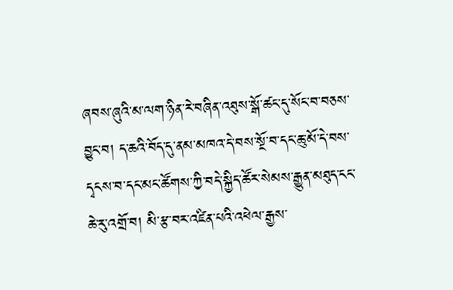ཞབས་ཞུའི་མ་ལག་ཉིན་རེ་བཞིན་འཐུས་སྒོ་ཚང་དུ་སོང་བ་བཅས་བྱུང་བ། ད་ཆའི་བོད་དུ་ནམ་མཁའ་དེ་བས་སྔོ་བ་དང་ཆུ་མོ་དེ་བས་དྭངས་བ་དང་མང་ཚོགས་ཀྱི་བདེ་སྐྱིད་ཚོར་སེམས་རྒྱུན་མཐུད་ངང་ཆེ་རུ་འགྲོ་བ། མི་རྩ་བར་འཛིན་པའི་འཕེལ་རྒྱས་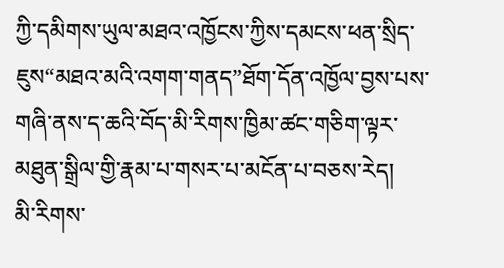ཀྱི་དམིགས་ཡུལ་མཐའ་འཁྱོངས་ཀྱིས་དམངས་ཕན་སྲིད་ཇུས“མཐའ་མའི་འགག་གནད”ཐོག་དོན་འཁྱོལ་བྱས་པས་གཞི་ནས་ད་ཆའི་བོད་མི་རིགས་ཁྱིམ་ཚང་གཅིག་ལྟར་མཐུན་སྒྲིལ་གྱི་རྣམ་པ་གསར་པ་མངོན་པ་བཅས་རེད།
མི་རིགས་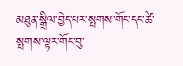མཐུན་སྒྲིལ་བྱེད་པར་སྤགས་གོང་དང་ཚེ་སྤགས་ལྟར་གོང་བུ་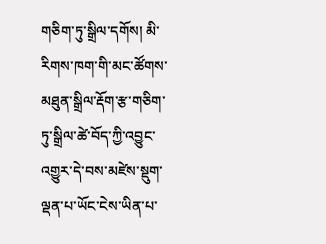གཅིག་ཏུ་སྒྲིལ་དགོས། མི་རིགས་ཁག་གི་མང་ཚོགས་མཐུན་སྒྲིལ་རྡོག་རྩ་གཅིག་ཏུ་སྒྲིལ་ཚེ་བོད་ཀྱི་འབྱུང་འགྱུར་དེ་བས་མཛེས་སྡུག་ལྡན་པ་ཡོང་ངེས་ཡིན་པ་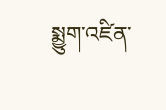སྨྱུག་འཛིན་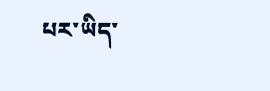པར་ཡིད་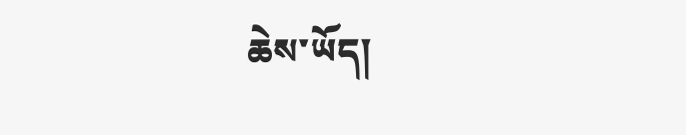ཆེས་ཡོད།